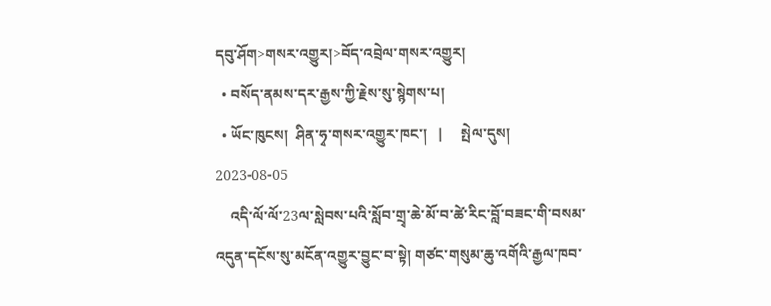དབུ་ཤོག>གསར་འགྱུར།>བོད་འབྲེལ་གསར་འགྱུར།
  • བསོད་ནམས་དར་རྒྱས་ཀྱི་རྗེས་སུ་སྙེགས་པ།
  • ཡོང་ཁུངས།  ཤིན་ཧྭ་གསར་འགྱུར་ཁང་།   |     སྤེལ་དུས།  2023-08-05
    འདི་ལོ་ལོ་23ལ་སླེབས་པའི་སློབ་གྲྭ་ཆེ་མོ་བ་ཚེ་རིང་བློ་བཟང་གི་བསམ་འདུན་དངོས་སུ་མངོན་འགྱུར་བྱུང་བ་སྟེ། གཙང་གསུམ་ཆུ་འགོའི་རྒྱལ་ཁབ་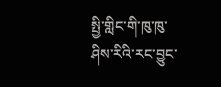སྤྱི་གླིང་གི་ཁུ་ཁུ་ཤིས་རིའི་རང་བྱུང་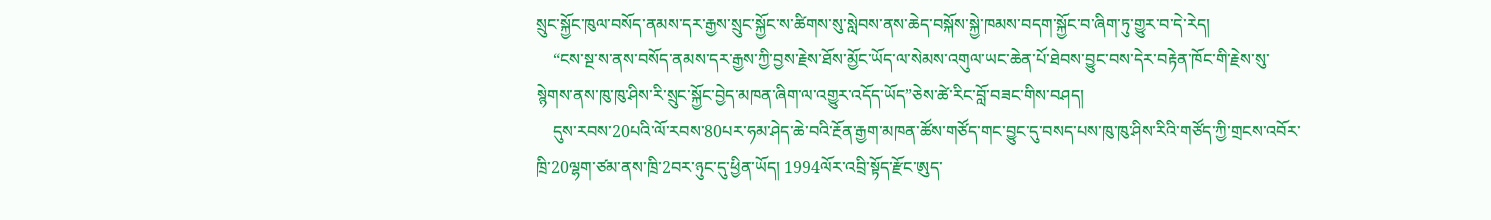སྲུང་སྐྱོང་ཁུལ་བསོད་ནམས་དར་རྒྱས་སྲུང་སྐྱོང་ས་ཚིགས་སུ་སླེབས་ནས་ཆེད་བསྐོས་སྐྱེ་ཁམས་བདག་སྐྱོང་བ་ཞིག་ཏུ་གྱུར་བ་དེ་རེད།
    “ངས་སྔ་ས་ནས་བསོད་ནམས་དར་རྒྱས་ཀྱི་བྱས་རྗེས་ཐོས་མྱོང་ཡོད་ལ་སེམས་འགུལ་ཡང་ཆེན་པོ་ཐེབས་བྱུང་བས་དེར་བརྟེན་ཁོང་གི་རྗེས་སུ་སྙེགས་ནས་ཁུ་ཁུ་ཤིས་རི་སྲུང་སྐྱོང་བྱེད་མཁན་ཞིག་ལ་འགྱུར་འདོད་ཡོད”ཅེས་ཚེ་རིང་བློ་བཟང་གིས་བཤད།
    དུས་རབས་20པའི་ལོ་རབས་80པར་ཧམ་ཤེད་ཆེ་བའི་རྔོན་རྒྱག་མཁན་ཚོས་གཙོད་གང་བྱུང་དུ་བསད་པས་ཁུ་ཁུ་ཤིས་རིའི་གཙོད་ཀྱི་གྲངས་འབོར་ཁྲི་20ལྷག་ཙམ་ནས་ཁྲི་2བར་ཉུང་དུ་ཕྱིན་ཡོད། 1994ལོར་འབྲི་སྟོད་རྫོང་ཨུད་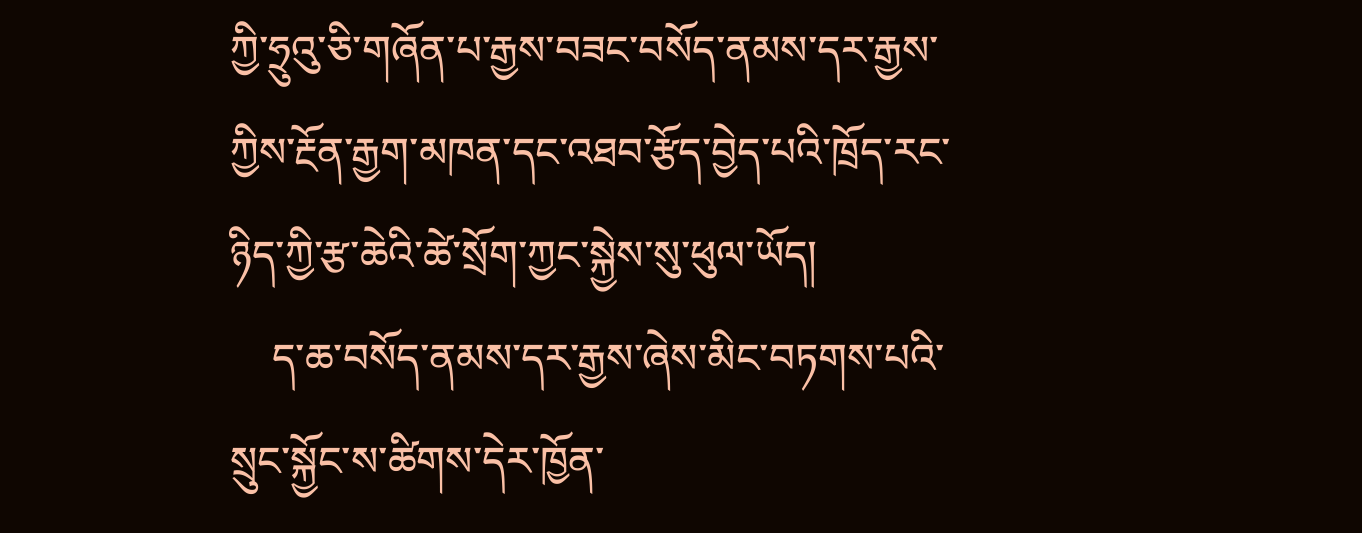ཀྱི་ཧྲུའུ་ཅི་གཞོན་པ་རྒྱས་བཟང་བསོད་ནམས་དར་རྒྱས་ཀྱིས་རྔོན་རྒྱག་མཁན་དང་འཐབ་རྩོད་བྱེད་པའི་ཁྲོད་རང་ཉིད་ཀྱི་རྩ་ཆེའི་ཚེ་སྲོག་ཀྱང་སྐྱེས་སུ་ཕུལ་ཡོད།
    ད་ཆ་བསོད་ནམས་དར་རྒྱས་ཞེས་མིང་བཏགས་པའི་སྲུང་སྐྱོང་ས་ཚིགས་དེར་ཁྱོན་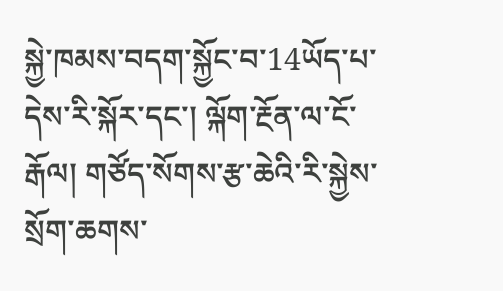སྐྱེ་ཁམས་བདག་སྐྱོང་བ་14ཡོད་པ་དེས་རི་སྐོར་དང་། ལྐོག་རྔོན་ལ་ངོ་རྒོལ། གཙོད་སོགས་རྩ་ཆེའི་རི་སྐྱེས་སྲོག་ཆགས་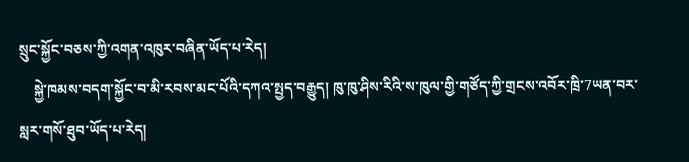སྲུང་སྐྱོང་བཅས་ཀྱི་འགན་འཁུར་བཞིན་ཡོད་པ་རེད།
    སྐྱེ་ཁམས་བདག་སྐྱོང་བ་མི་རབས་མང་པོའི་དཀའ་སྤྱད་བརྒྱུད། ཁུ་ཁུ་ཤིས་རིའི་ས་ཁུལ་གྱི་གཙོད་ཀྱི་གྲངས་འབོར་ཁྲི་7ཡན་བར་སླར་གསོ་ཐུབ་ཡོད་པ་རེད།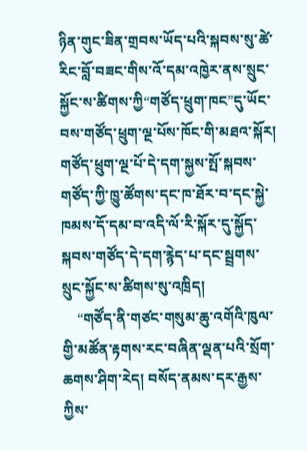ཉིན་གུང་ཟིན་གྲབས་ཡོད་པའི་སྐབས་སུ་ཚེ་རིང་བློ་བཟང་གིས་འོ་དམ་འཁྱེར་ནས་སྲུང་སྐྱོང་ས་ཚིགས་ཀྱི“གཙོད་ཕྲུག་ཁང”དུ་ཡོང་བས་གཙོད་ཕྲུག་ལྔ་པོས་ཁོང་གི་མཐའ་སྐོར། གཙོད་ཕྲུག་ལྔ་པོ་དེ་དག་སྐྱས་སྤོ་སྐབས་གཙོད་ཀྱི་ཁྱུ་ཚོགས་དང་ཁ་ཐོར་བ་དང་སྐྱེ་ཁམས་དོ་དམ་བ་འདི་ལོ་རི་སྐོར་དུ་སྐྱོད་སྐབས་གཙོད་དེ་དག་རྙེད་པ་དང་སྦྲགས་སྲུང་སྐྱོང་ས་ཚིགས་སུ་འཁྲིད།
    “གཙོད་ནི་གཙང་གསུམ་ཆུ་འགོའི་ཁུལ་གྱི་མཚོན་རྟགས་རང་བཞིན་ལྡན་པའི་སྲོག་ཆགས་ཤིག་རེད། བསོད་ནམས་དར་རྒྱས་ཀྱིས་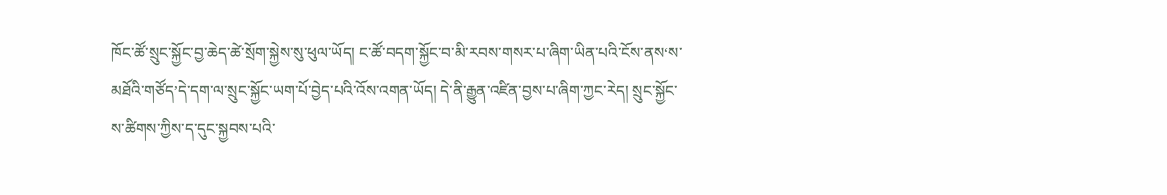ཁོང་ཚོ་སྲུང་སྐྱོང་བྱ་ཆེད་ཚེ་སྲོག་སྐྱེས་སུ་ཕུལ་ཡོད། ང་ཚོ་བདག་སྐྱོང་བ་མི་རབས་གསར་པ་ཞིག་ཡིན་པའི་ངོས་ནས‘ས་མཐོའི་གཙོད’དེ་དག་ལ་སྲུང་སྐྱོང་ཡག་པོ་བྱེད་པའི་འོས་འགན་ཡོད། དེ་ནི་རྒྱུན་འཛིན་བྱས་པ་ཞིག་ཀྱང་རེད། སྲུང་སྐྱོང་ས་ཚིགས་ཀྱིས་ད་དུང་སྐྱབས་པའི་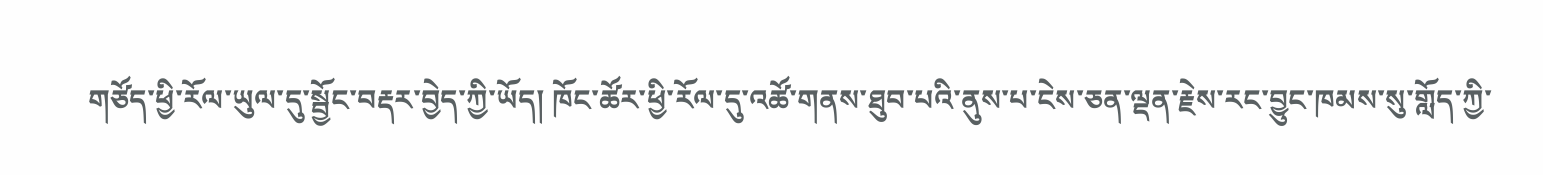གཙོད་ཕྱི་རོལ་ཡུལ་དུ་སྦྱོང་བརྡར་བྱེད་ཀྱི་ཡོད། ཁོང་ཚོར་ཕྱི་རོལ་དུ་འཚོ་གནས་ཐུབ་པའི་ནུས་པ་ངེས་ཅན་ལྡན་རྗེས་རང་བྱུང་ཁམས་སུ་གློད་ཀྱི་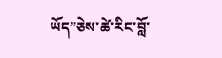ཡོད”ཅེས་ཚེ་རིང་བློ་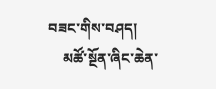བཟང་གིས་བཤད།
    མཚོ་སྔོན་ཞིང་ཆེན་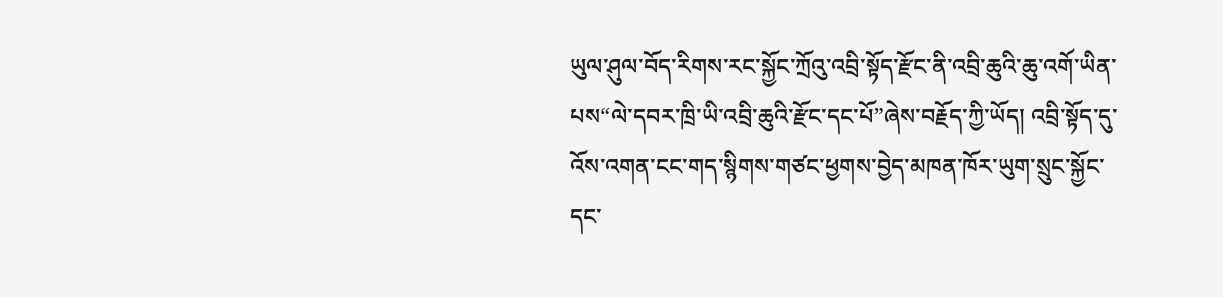ཡུལ་ཤུལ་བོད་རིགས་རང་སྐྱོང་ཀྲོའུ་འབྲི་སྟོད་རྫོང་ནི་འབྲི་ཆུའི་ཆུ་འགོ་ཡིན་པས“ལེ་དབར་ཁྲི་ཡི་འབྲི་ཆུའི་རྫོང་དང་པོ”ཞེས་བརྗོད་ཀྱི་ཡོད། འབྲི་སྟོད་དུ་འོས་འགན་ངང་གད་སྙིགས་གཙང་ཕྱགས་བྱེད་མཁན་ཁོར་ཡུག་སྲུང་སྐྱོང་དང་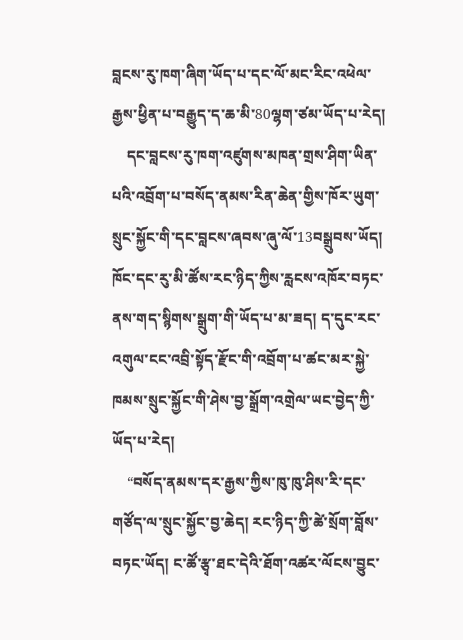བླངས་རུ་ཁག་ཞིག་ཡོད་པ་དང་ལོ་མང་རིང་འཕེལ་རྒྱས་ཕྱིན་པ་བརྒྱུད་ད་ཆ་མི་80ལྷག་ཙམ་ཡོད་པ་རེད།
    དང་བླངས་རུ་ཁག་འཛུགས་མཁན་གྲས་ཤིག་ཡིན་པའི་འབྲོག་པ་བསོད་ནམས་རིན་ཆེན་གྱིས་ཁོར་ཡུག་སྲུང་སྐྱོང་གི་དང་བླངས་ཞབས་ཞུ་ལོ་13བསྒྲུབས་ཡོད། ཁོང་དང་རུ་མི་ཚོས་རང་ཉིད་ཀྱིས་རླངས་འཁོར་བཏང་ནས་གད་སྙིགས་སྒྲུག་གི་ཡོད་པ་མ་ཟད། ད་དུང་རང་འགུལ་ངང་འབྲི་སྟོད་རྫོང་གི་འབྲོག་པ་ཚང་མར་སྐྱེ་ཁམས་སྲུང་སྐྱོང་གི་ཤེས་བྱ་སྒྲོག་འགྲེལ་ཡང་བྱེད་ཀྱི་ཡོད་པ་རེད།
    “བསོད་ནམས་དར་རྒྱས་ཀྱིས་ཁུ་ཁུ་ཤིས་རི་དང་གཙོད་ལ་སྲུང་སྐྱོང་བྱ་ཆེད། རང་ཉིད་ཀྱི་ཚེ་སྲོག་བློས་བཏང་ཡོད། ང་ཚོ་རྩྭ་ཐང་དེའི་ཐོག་འཚར་ལོངས་བྱུང་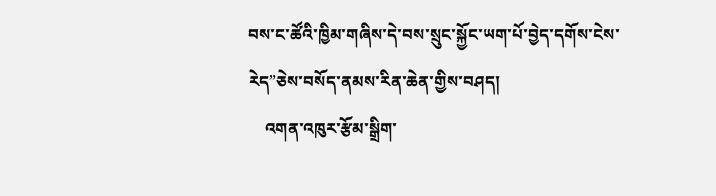བས་ང་ཚོའི་ཁྱིམ་གཞིས་དེ་བས་སྲུང་སྐྱོང་ཡག་པོ་བྱེད་དགོས་ངེས་རེད”ཅེས་བསོད་ནམས་རིན་ཆེན་གྱིས་བཤད།
    འགན་འཁུར་རྩོམ་སྒྲིག་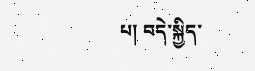པ། བདེ་སྐྱིད་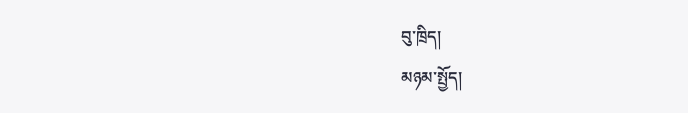བུ་ཁྲིད།
མཉམ་སྤྱོད།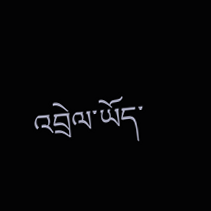འབྲེལ་ཡོད་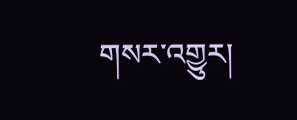གསར་འགྱུར།